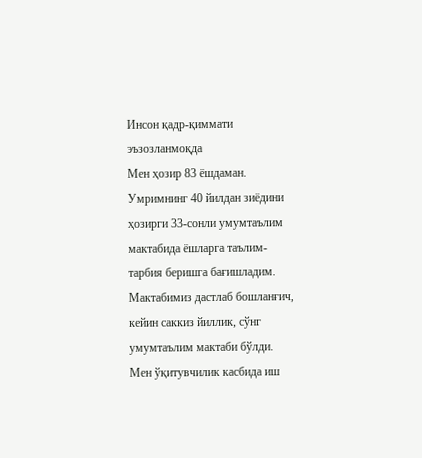Инсон қадр-қиммати эъзозланмоқда
Мен ҳозир 83 ёшдаман. Умримнинг 40 йилдан зиёдини ҳозирги 33-сонли умумтаълим мактабида ёшларга таълим-тарбия беришга бағишладим. Мактабимиз дастлаб бошланғич, кейин саккиз йиллик, сўнг умумтаълим мактаби бўлди.
Мен ўқитувчилик касбида иш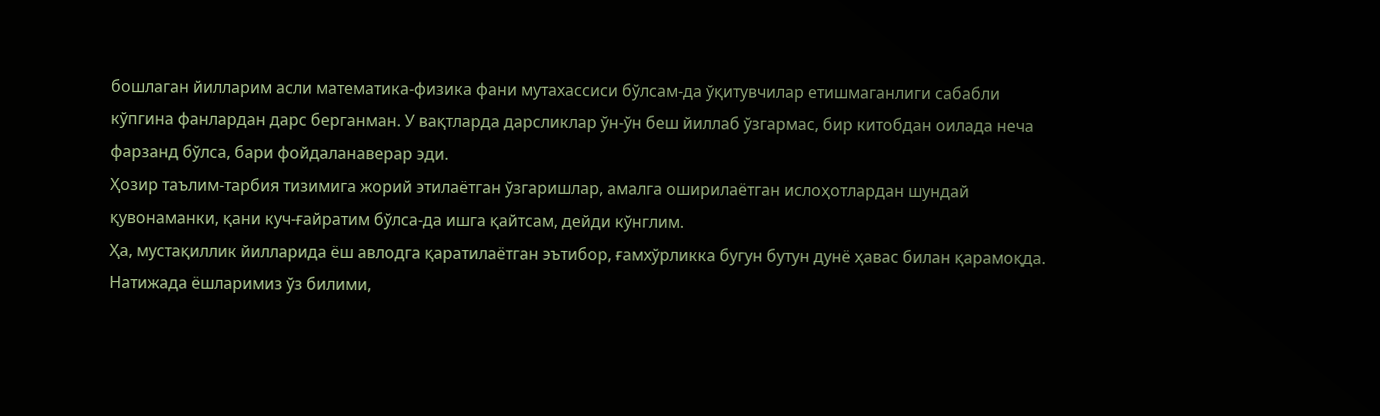бошлаган йилларим асли математика-физика фани мутахассиси бўлсам-да ўқитувчилар етишмаганлиги сабабли кўпгина фанлардан дарс берганман. У вақтларда дарсликлар ўн-ўн беш йиллаб ўзгармас, бир китобдан оилада неча фарзанд бўлса, бари фойдаланаверар эди.
Ҳозир таълим-тарбия тизимига жорий этилаётган ўзгаришлар, амалга оширилаётган ислоҳотлардан шундай қувонаманки, қани куч-ғайратим бўлса-да ишга қайтсам, дейди кўнглим.
Ҳа, мустақиллик йилларида ёш авлодга қаратилаётган эътибор, ғамхўрликка бугун бутун дунё ҳавас билан қарамоқда. Натижада ёшларимиз ўз билими,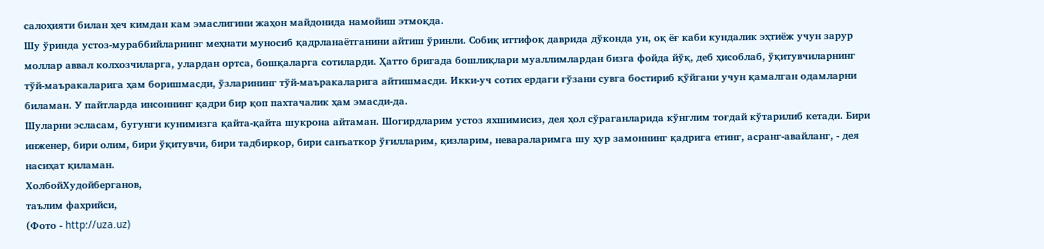салоҳияти билан ҳеч кимдан кам эмаслигини жаҳон майдонида намойиш этмоқда.
Шу ўринда устоз-мураббийларнинг меҳнати муносиб қадрланаётганини айтиш ўринли. Собиқ иттифоқ даврида дўконда ун, оқ ёғ каби кундалик эҳтиёж учун зарур моллар аввал колхозчиларга, улардан ортса, бошқаларга сотиларди. Ҳатто бригада бошлиқлари муаллимлардан бизга фойда йўқ, деб ҳисоблаб, ўқитувчиларнинг тўй-маъракаларига ҳам боришмасди, ўзларининг тўй-маъракаларига айтишмасди. Икки-уч сотих ердаги ғўзани сувга бостириб қўйгани учун қамалган одамларни биламан. У пайтларда инсоннинг қадри бир қоп пахтачалик ҳам эмасди-да.
Шуларни эсласам, бугунги кунимизга қайта-қайта шукрона айтаман. Шогирдларим устоз яхшимисиз, дея ҳол сўраганларида кўнглим тоғдай кўтарилиб кетади. Бири инженер, бири олим, бири ўқитувчи, бири тадбиркор, бири санъаткор ўғилларим, қизларим, невараларимга шу ҳур замоннинг қадрига етинг, асранг-авайланг, - дея насиҳат қиламан.
ХолбойХудойберганов,
таълим фахрийси,
(Фото - http://uza.uz)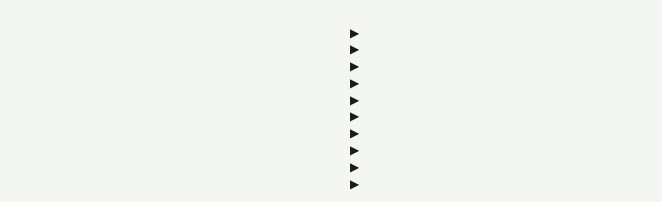▶
▶
▶
▶
▶
▶
▶
▶
▶
▶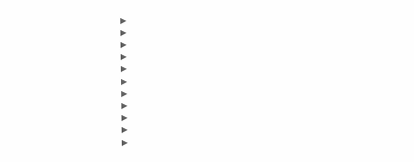▶
▶
▶
▶
▶
▶
▶
▶
▶
▶
▶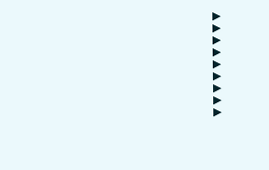▶
▶
▶
▶
▶
▶
▶
▶
▶